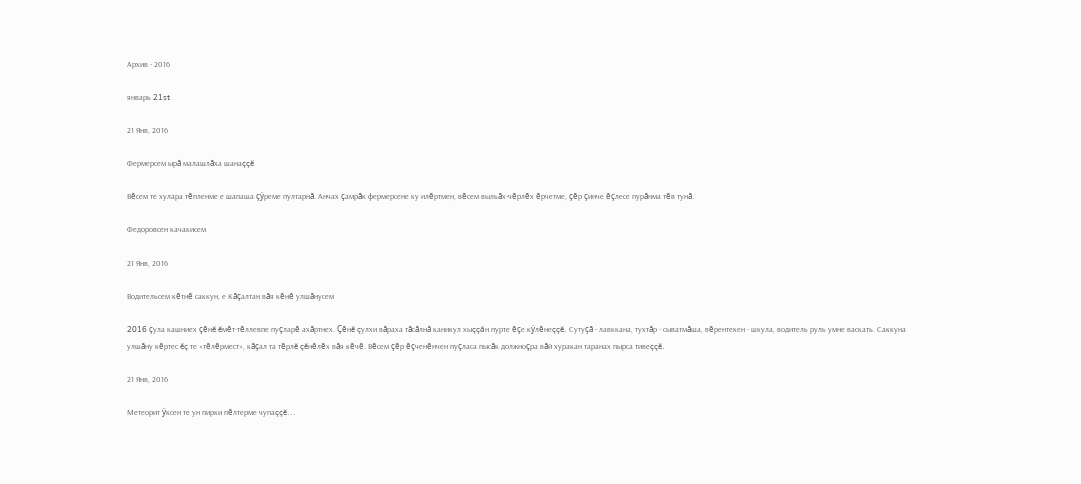Архив - 2016

январь 21st

21 Янв, 2016

Фермерсем ырă малашлăха шанаççĕ

Вĕсем те хулара тĕпленме е шапаша çÿреме пултарнă. Анчах çамрăк фермерсене ку илĕртмен, вĕсем выльăх-чĕрлĕх ĕрчетме, çĕр çинче ĕçлесе пурăнма тĕв тунă.

Федоровсен качакисем

21 Янв, 2016

Водительсем кĕтнĕ саккун, е Кăçалтан вăя кĕнĕ улшăнусем

2016 çула кашниех çĕнĕ ĕмĕт-тĕллевпе пуçларĕ ахăртнех. Çĕнĕ çулхи вăраха тăсăлнă каникул хыççăн пурте ĕçе кÿлĕнеççĕ. Сутуçă - лавккана, тухтăр - сыватмăша, вĕрентекен - шкула, водитель руль умне васкать. Саккуна улшăну кĕртес ĕç те «тĕлĕрмест», кăçал та тĕрлĕ çĕнĕлĕх вăя кĕчĕ. Вĕсем çĕр ĕçченĕнчен пуçласа пысăк должноçра вăй хуракан таранах пырса тивеççĕ.

21 Янв, 2016

Метеорит ÿксен те ун пирки пĕлтерме чупаççĕ...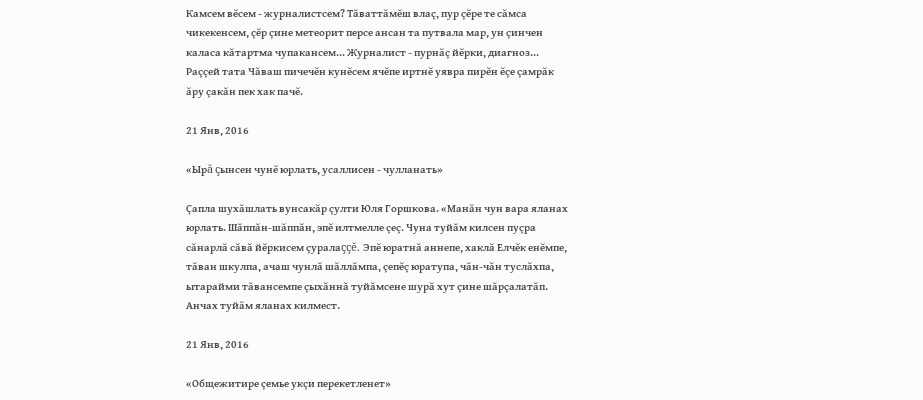Камсем вĕсем - журналистсем? Тăваттăмĕш влаç, пур çĕре те сăмса чикекенсем, çĕр çине метеорит персе ансан та путвала мар, ун çинчен каласа кăтартма чупакансем... Журналист - пурнăç йĕрки, диагноз... Раççей тата Чăваш пичечĕн кунĕсем ячĕпе иртнĕ уявра пирĕн ĕçе çамрăк ăру çакăн пек хак пачĕ.

21 Янв, 2016

«Ырă çынсен чунĕ юрлать, усаллисен - чулланать»

Çапла шухăшлать вунсакăр çулти Юля Горшкова. «Манăн чун вара яланах юрлать. Шăппăн-шăппăн, эпĕ илтмелле çеç. Чуна туйăм килсен пуçра сăнарлă сăвă йĕркисем çуралаççĕ. Эпĕ юратнă аннепе, хаклă Елчĕк енĕмпе, тăван шкулпа, ачаш чунлă шăллăмпа, çепĕç юратупа, чăн-чăн туслăхпа, ытарайми тăвансемпе çыхăннă туйăмсене шурă хут çине шăрçалатăп. Анчах туйăм яланах килмест.

21 Янв, 2016

«Общежитире çемье укçи перекетленет»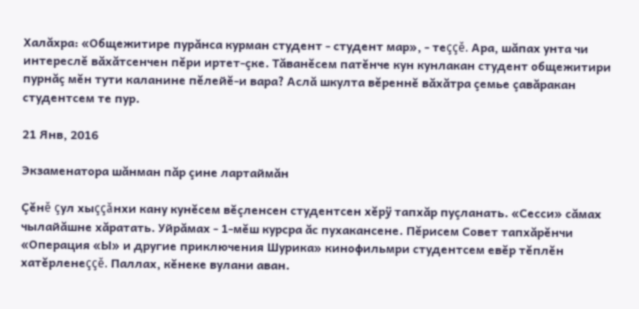Халăхра: «Общежитире пурăнса курман студент - студент мар», - теççĕ. Ара, шăпах унта чи интереслĕ вăхăтсенчен пĕри иртет-çке. Тăванĕсем патĕнче кун кунлакан студент общежитири пурнăç мĕн тути каланине пĕлейĕ-и вара? Аслă шкулта вĕреннĕ вăхăтра çемье çавăракан студентсем те пур.

21 Янв, 2016

Экзаменатора шăнман пăр çине лартаймăн

Çĕнĕ çул хыççăнхи кану кунĕсем вĕçленсен студентсен хĕрÿ тапхăр пуçланать. «Сесси» сăмах чылайăшне хăратать. Уйрăмах - 1-мĕш курсра ăс пухакансене. Пĕрисем Совет тапхăрĕнчи «Операция «Ы» и другие приключения Шурика» кинофильмри студентсем евĕр тĕплĕн хатĕрленеççĕ. Паллах, кĕнеке вулани аван.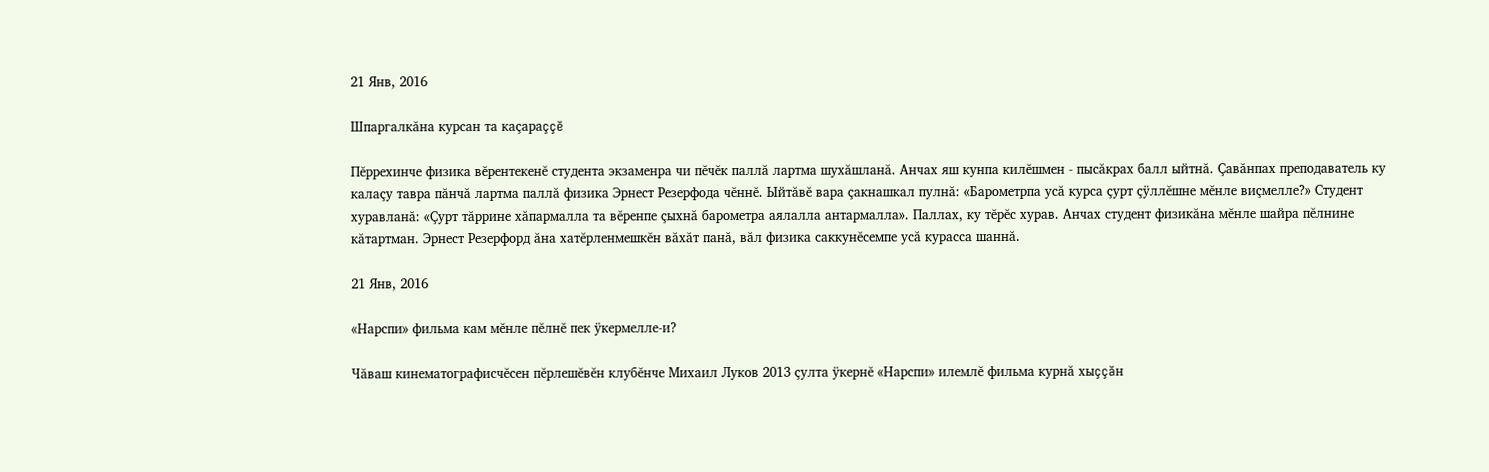21 Янв, 2016

Шпаргалкăна курсан та каçараççĕ

Пĕррехинче физика вĕрентекенĕ студента экзаменра чи пĕчĕк паллă лартма шухăшланă. Анчах яш кунпа килĕшмен - пысăкрах балл ыйтнă. Çавăнпах преподаватель ку калаçу тавра пăнчă лартма паллă физика Эрнест Резерфода чĕннĕ. Ыйтăвĕ вара çакнашкал пулнă: «Барометрпа усă курса çурт çÿллĕшне мĕнле виçмелле?» Студент хуравланă: «Çурт тăррине хăпармалла та вĕренпе çыхнă барометра аялалла антармалла». Паллах, ку тĕрĕс хурав. Анчах студент физикăна мĕнле шайра пĕлнине кăтартман. Эрнест Резерфорд ăна хатĕрленмешкĕн вăхăт панă, вăл физика саккунĕсемпе усă курасса шаннă.

21 Янв, 2016

«Нарспи» фильма кам мĕнле пĕлнĕ пек ÿкермелле-и?

Чăваш кинематографисчĕсен пĕрлешĕвĕн клубĕнче Михаил Луков 2013 çулта ÿкернĕ «Нарспи» илемлĕ фильма курнă хыççăн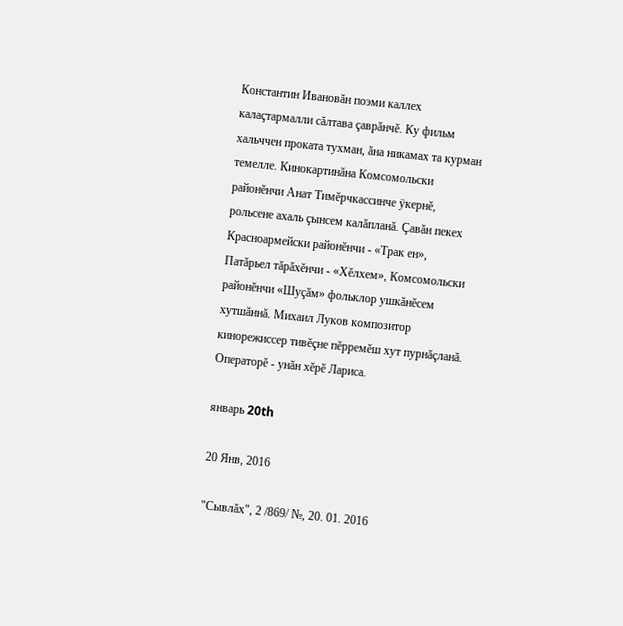Константин Ивановăн поэми каллех калаçтармалли сăлтава çаврăнчĕ. Ку фильм хальччен проката тухман, ăна никамах та курман темелле. Кинокартинăна Комсомольски районĕнчи Анат Тимĕрчкассинче ÿкернĕ, рольсене ахаль çынсем калăпланă. Çавăн пекех Красноармейски районĕнчи - «Трак ен», Патăрьел тăрăхĕнчи - «Хĕлхем», Комсомольски районĕнчи «Шуçăм» фольклор ушкăнĕсем хутшăннă. Михаил Луков композитор кинорежиссер тивĕçне пĕрремĕш хут пурнăçланă. Операторĕ - унăн хĕрĕ Лариса.

январь 20th

20 Янв, 2016

"Сывлăх", 2 /869/ №, 20. 01. 2016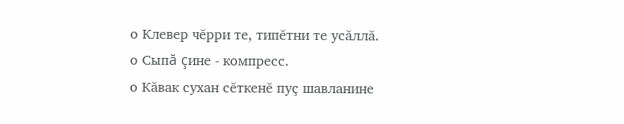о Клевер чĕрри те, типĕтни те усăллă.
о Сыпă çине - компресс.
о Кăвак сухан сĕткенĕ пуç шавланине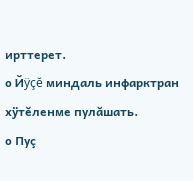ирттерет.
о Йÿçĕ миндаль инфарктран хÿтĕленме пулăшать.
о Пуç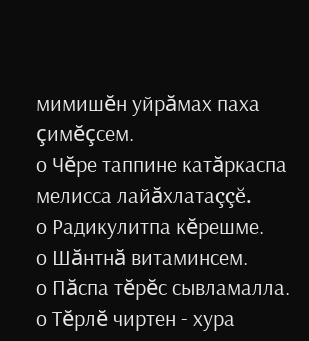мимишĕн уйрăмах паха çимĕçсем.
о Чĕре таппине катăркаспа мелисса лайăхлатаççĕ.
о Радикулитпа кĕрешме.
о Шăнтнă витаминсем.
о Пăспа тĕрĕс сывламалла.
о Тĕрлĕ чиртен - хура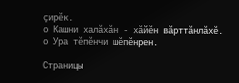çирĕк.
о Кашни халăхăн - хăйĕн вăрттăнлăхĕ.
о Ура тĕпĕнчи шĕпĕнрен.

Страницы